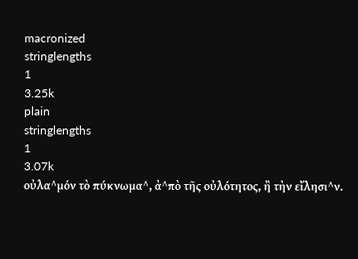macronized
stringlengths
1
3.25k
plain
stringlengths
1
3.07k
οὐλα^μόν τὸ πύκνωμα^, ἀ^πὸ τῆς οὐλότητος, ἢ τὴν εἴλησι^ν.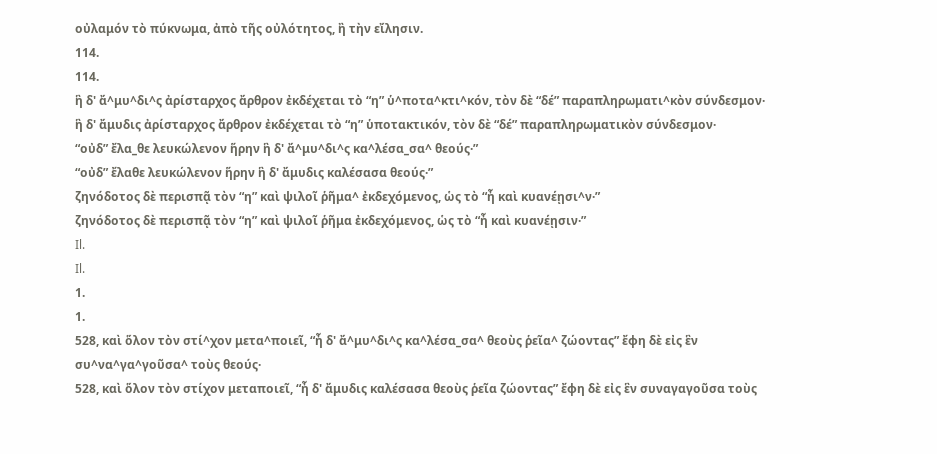οὐλαμόν τὸ πύκνωμα, ἀπὸ τῆς οὐλότητος, ἢ τὴν εἴλησιν.
114.
114.
ἣ δ' ἄ^μυ^δι^ς ἀρίσταρχος ἄρθρον ἐκδέχεται τὸ “η” ὑ^ποτα^κτι^κόν, τὸν δὲ “δέ” παραπληρωματι^κὸν σύνδεσμον·
ἣ δ' ἄμυδις ἀρίσταρχος ἄρθρον ἐκδέχεται τὸ “η” ὑποτακτικόν, τὸν δὲ “δέ” παραπληρωματικὸν σύνδεσμον·
“οὐδ” ἔλα_θε λευκώλενον ἥρην ἣ δ' ἄ^μυ^δι^ς κα^λέσα_σα^ θεούς·”
“οὐδ” ἔλαθε λευκώλενον ἥρην ἣ δ' ἄμυδις καλέσασα θεούς·”
ζηνόδοτος δὲ περισπᾷ τὸν “η” καὶ ψιλοῖ ῥῆμα^ ἐκδεχόμενος, ὡς τὸ “ἦ καὶ κυανέῃσι^ν·”
ζηνόδοτος δὲ περισπᾷ τὸν “η” καὶ ψιλοῖ ῥῆμα ἐκδεχόμενος, ὡς τὸ “ἦ καὶ κυανέῃσιν·”
Il.
Il.
1.
1.
528, καὶ ὅλον τὸν στί^χον μετα^ποιεῖ, “ἦ δ' ἄ^μυ^δι^ς κα^λέσα_σα^ θεοὺς ῥεῖα^ ζώοντας” ἔφη δὲ εἰς ἓν συ^να^γα^γοῦσα^ τοὺς θεούς·
528, καὶ ὅλον τὸν στίχον μεταποιεῖ, “ἦ δ' ἄμυδις καλέσασα θεοὺς ῥεῖα ζώοντας” ἔφη δὲ εἰς ἓν συναγαγοῦσα τοὺς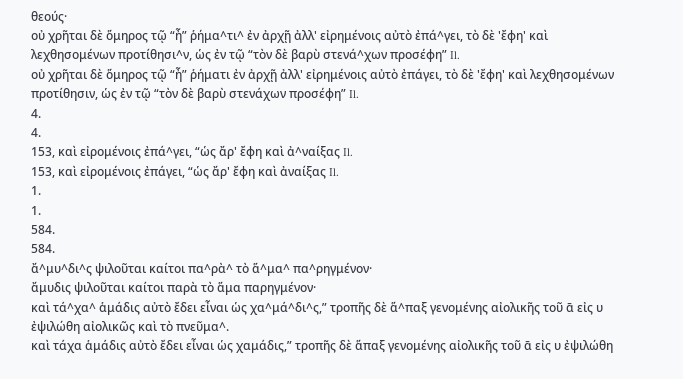θεούς·
οὐ χρῆται δὲ ὅμηρος τῷ “ἦ” ῥήμα^τι^ ἐν ἀρχῇ ἀλλ' εἰρημένοις αὐτὸ ἐπά^γει, τὸ δὲ 'ἔφη' καὶ λεχθησομένων προτίθησι^ν, ὡς ἐν τῷ “τὸν δὲ βαρὺ στενά^χων προσέφη” Il.
οὐ χρῆται δὲ ὅμηρος τῷ “ἦ” ῥήματι ἐν ἀρχῇ ἀλλ' εἰρημένοις αὐτὸ ἐπάγει, τὸ δὲ 'ἔφη' καὶ λεχθησομένων προτίθησιν, ὡς ἐν τῷ “τὸν δὲ βαρὺ στενάχων προσέφη” Il.
4.
4.
153, καὶ εἰρομένοις ἐπά^γει, “ὡς ἄρ' ἔφη καὶ ἀ^ναίξας Il.
153, καὶ εἰρομένοις ἐπάγει, “ὡς ἄρ' ἔφη καὶ ἀναίξας Il.
1.
1.
584.
584.
ἄ^μυ^δι^ς ψιλοῦται καίτοι πα^ρὰ^ τὸ ἅ^μα^ πα^ρηγμένον·
ἄμυδις ψιλοῦται καίτοι παρὰ τὸ ἅμα παρηγμένον·
καὶ τά^χα^ ἁμάδις αὐτὸ ἔδει εἶναι ὡς χα^μά^δι^ς,” τροπῆς δὲ ἅ^παξ γενομένης αἰολικῆς τοῦ ᾱ εἰς υ ἐψιλώθη αἰολικῶς καὶ τὸ πνεῦμα^.
καὶ τάχα ἁμάδις αὐτὸ ἔδει εἶναι ὡς χαμάδις,” τροπῆς δὲ ἅπαξ γενομένης αἰολικῆς τοῦ ᾱ εἰς υ ἐψιλώθη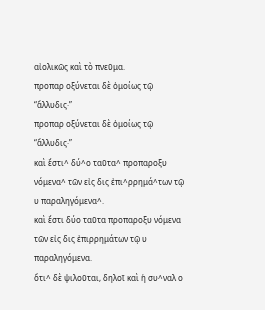αἰολικῶς καὶ τὸ πνεῦμα.
προπαρ οξύνεται δὲ ὁμοίως τῷ “ἄλλυδις·”
προπαρ οξύνεται δὲ ὁμοίως τῷ “ἄλλυδις·”
καὶ ἔστι^ δύ^ο ταῦτα^ προπαροξυ νόμενα^ τῶν εἰς δις ἐπι^ρρημά^των τῷ υ παραληγόμενα^.
καὶ ἔστι δύο ταῦτα προπαροξυ νόμενα τῶν εἰς δις ἐπιρρημάτων τῷ υ παραληγόμενα.
ὅτι^ δὲ ψιλοῦται, δηλοῖ καὶ ἡ συ^ναλ ο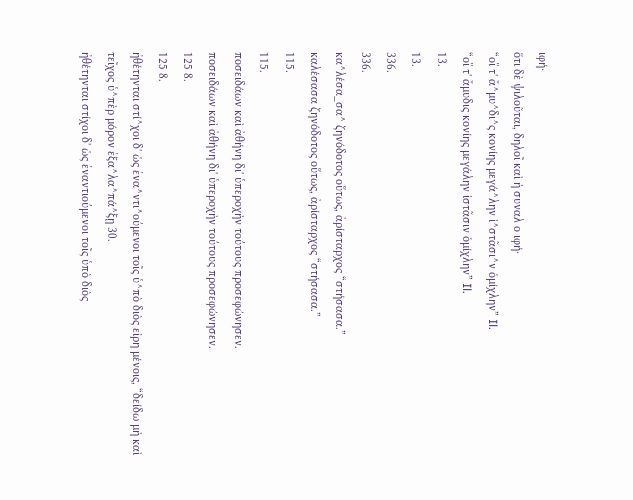ιφή·
ὅτι δὲ ψιλοῦται, δηλοῖ καὶ ἡ συναλ ο ιφή·
“οἵ τ' ἄ^μυ^δι^ς κονίης μεγά^λην ἱ^στᾶσι^ν ὁμίχλην” Il.
“οἵ τ' ἄμυδις κονίης μεγάλην ἱστᾶσιν ὁμίχλην” Il.
13.
13.
336.
336.
κα^λέσα_σα^ ζηνόδοτος οὕτως, ἀρίσταρχος “στήσασα.”
καλέσασα ζηνόδοτος οὕτως, ἀρίσταρχος “στήσασα.”
115.
115.
ποσειδάων καὶ ἀθήνη δι' ὑπεροχὴν τούτους προσεφώνησεν.
ποσειδάων καὶ ἀθήνη δι' ὑπεροχὴν τούτους προσεφώνησεν.
125 8.
125 8.
ἠθέτηνται στί^χοι δ' ὡς ἐνα^ντι^ούμενοι τοῖς ὑ^πὸ διὸς εἰρη μένοις, “δείδω μὴ καὶ τεῖχος ὑ^πὲρ μόρον ἐξα^λα^πά^ξῃ 30.
ἠθέτηνται στίχοι δ' ὡς ἐναντιούμενοι τοῖς ὑπὸ διὸς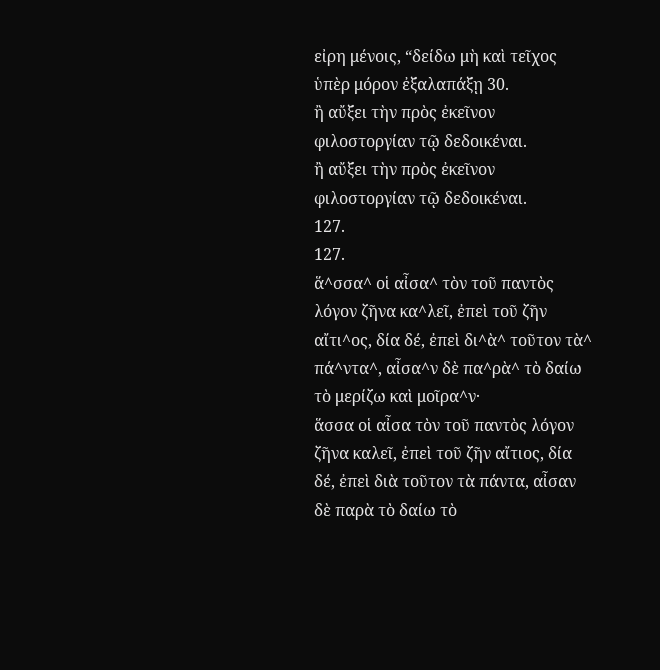εἰρη μένοις, “δείδω μὴ καὶ τεῖχος ὑπὲρ μόρον ἐξαλαπάξῃ 30.
ἢ αὔξει τὴν πρὸς ἐκεῖνον φιλοστοργίαν τῷ δεδοικέναι.
ἢ αὔξει τὴν πρὸς ἐκεῖνον φιλοστοργίαν τῷ δεδοικέναι.
127.
127.
ἅ^σσα^ οἱ αἶσα^ τὸν τοῦ παντὸς λόγον ζῆνα κα^λεῖ, ἐπεὶ τοῦ ζῆν αἴτι^ος, δία δέ, ἐπεὶ δι^ὰ^ τοῦτον τὰ^ πά^ντα^, αἶσα^ν δὲ πα^ρὰ^ τὸ δαίω τὸ μερίζω καὶ μοῖρα^ν·
ἅσσα οἱ αἶσα τὸν τοῦ παντὸς λόγον ζῆνα καλεῖ, ἐπεὶ τοῦ ζῆν αἴτιος, δία δέ, ἐπεὶ διὰ τοῦτον τὰ πάντα, αἶσαν δὲ παρὰ τὸ δαίω τὸ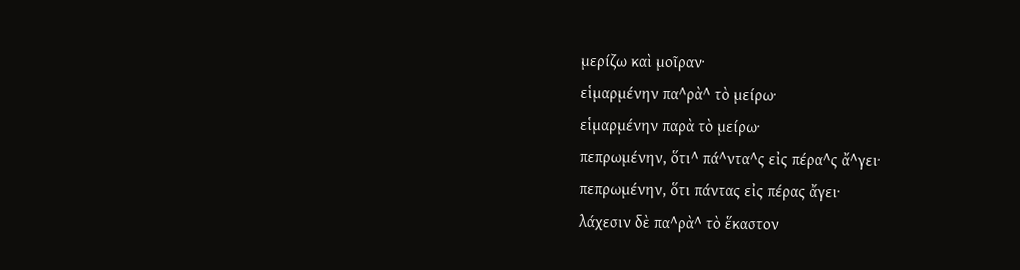μερίζω καὶ μοῖραν·
εἱμαρμένην πα^ρὰ^ τὸ μείρω·
εἱμαρμένην παρὰ τὸ μείρω·
πεπρωμένην, ὅτι^ πά^ντα^ς εἰς πέρα^ς ἄ^γει·
πεπρωμένην, ὅτι πάντας εἰς πέρας ἄγει·
λάχεσιν δὲ πα^ρὰ^ τὸ ἕκαστον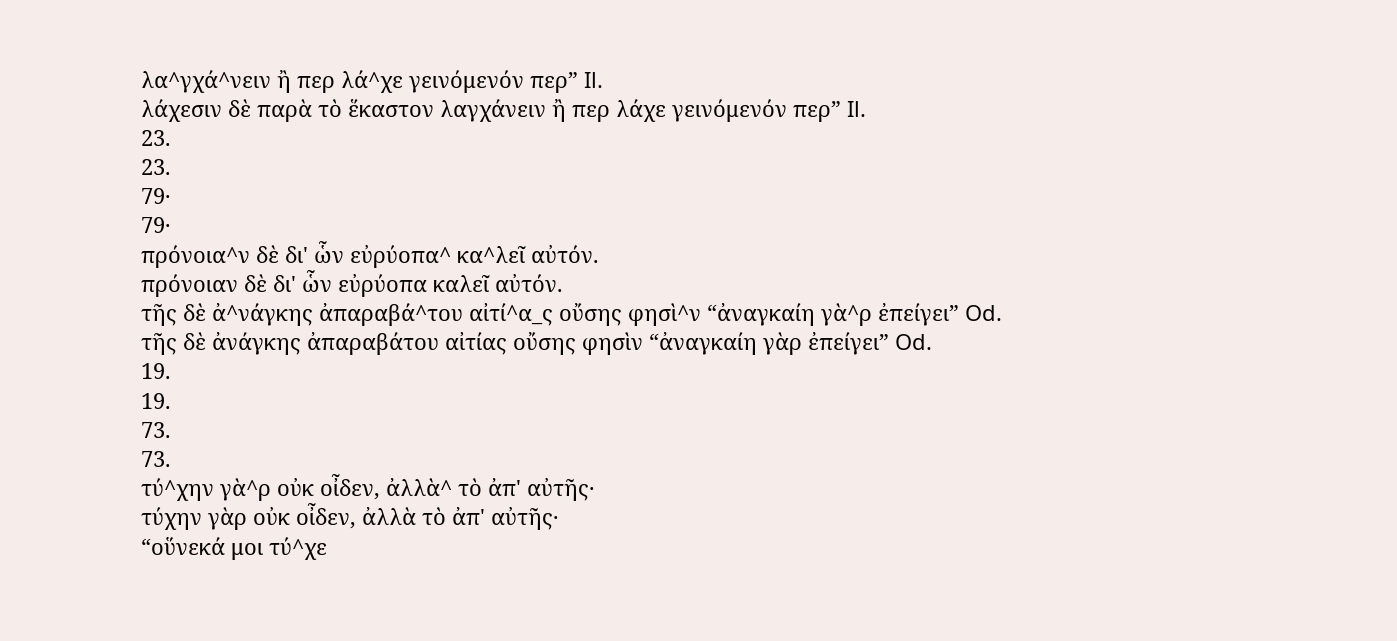λα^γχά^νειν ἢ περ λά^χε γεινόμενόν περ” Il.
λάχεσιν δὲ παρὰ τὸ ἕκαστον λαγχάνειν ἢ περ λάχε γεινόμενόν περ” Il.
23.
23.
79·
79·
πρόνοια^ν δὲ δι' ὧν εὐρύοπα^ κα^λεῖ αὐτόν.
πρόνοιαν δὲ δι' ὧν εὐρύοπα καλεῖ αὐτόν.
τῆς δὲ ἀ^νάγκης ἀπαραβά^του αἰτί^α_ς οὔσης φησὶ^ν “ἀναγκαίη γὰ^ρ ἐπείγει” Od.
τῆς δὲ ἀνάγκης ἀπαραβάτου αἰτίας οὔσης φησὶν “ἀναγκαίη γὰρ ἐπείγει” Od.
19.
19.
73.
73.
τύ^χην γὰ^ρ οὐκ οἶδεν, ἀλλὰ^ τὸ ἀπ' αὐτῆς·
τύχην γὰρ οὐκ οἶδεν, ἀλλὰ τὸ ἀπ' αὐτῆς·
“οὕνεκά μοι τύ^χε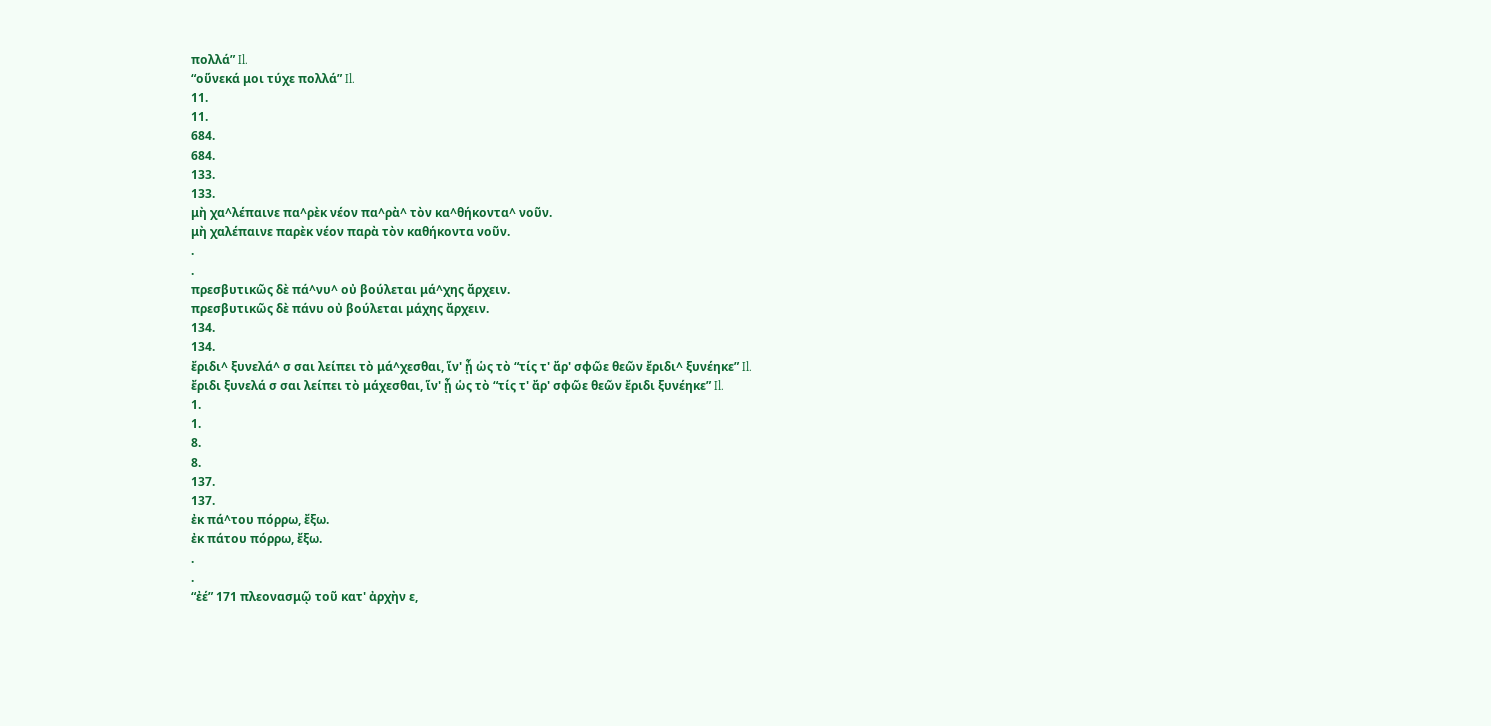πολλά” Il.
“οὕνεκά μοι τύχε πολλά” Il.
11.
11.
684.
684.
133.
133.
μὴ χα^λέπαινε πα^ρὲκ νέον πα^ρὰ^ τὸν κα^θήκοντα^ νοῦν.
μὴ χαλέπαινε παρὲκ νέον παρὰ τὸν καθήκοντα νοῦν.
.
.
πρεσβυτικῶς δὲ πά^νυ^ οὐ βούλεται μά^χης ἄρχειν.
πρεσβυτικῶς δὲ πάνυ οὐ βούλεται μάχης ἄρχειν.
134.
134.
ἔριδι^ ξυνελά^ σ σαι λείπει τὸ μά^χεσθαι, ἵν' ᾖ ὡς τὸ “τίς τ' ἄρ' σφῶε θεῶν ἔριδι^ ξυνέηκε” Il.
ἔριδι ξυνελά σ σαι λείπει τὸ μάχεσθαι, ἵν' ᾖ ὡς τὸ “τίς τ' ἄρ' σφῶε θεῶν ἔριδι ξυνέηκε” Il.
1.
1.
8.
8.
137.
137.
ἐκ πά^του πόρρω, ἔξω.
ἐκ πάτου πόρρω, ἔξω.
.
.
“ἐέ” 171 πλεονασμῷ τοῦ κατ' ἀρχὴν ε,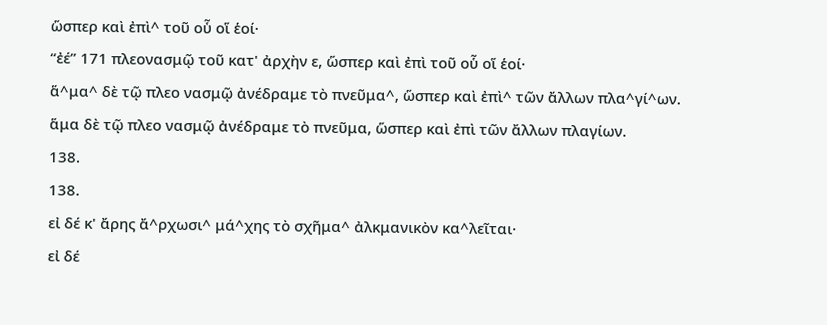ὥσπερ καὶ ἐπὶ^ τοῦ οὗ οἵ ἑοί·
“ἐέ” 171 πλεονασμῷ τοῦ κατ' ἀρχὴν ε, ὥσπερ καὶ ἐπὶ τοῦ οὗ οἵ ἑοί·
ἅ^μα^ δὲ τῷ πλεο νασμῷ ἀνέδραμε τὸ πνεῦμα^, ὥσπερ καὶ ἐπὶ^ τῶν ἄλλων πλα^γί^ων.
ἅμα δὲ τῷ πλεο νασμῷ ἀνέδραμε τὸ πνεῦμα, ὥσπερ καὶ ἐπὶ τῶν ἄλλων πλαγίων.
138.
138.
εἰ δέ κ' ἄρης ἄ^ρχωσι^ μά^χης τὸ σχῆμα^ ἀλκμανικὸν κα^λεῖται·
εἰ δέ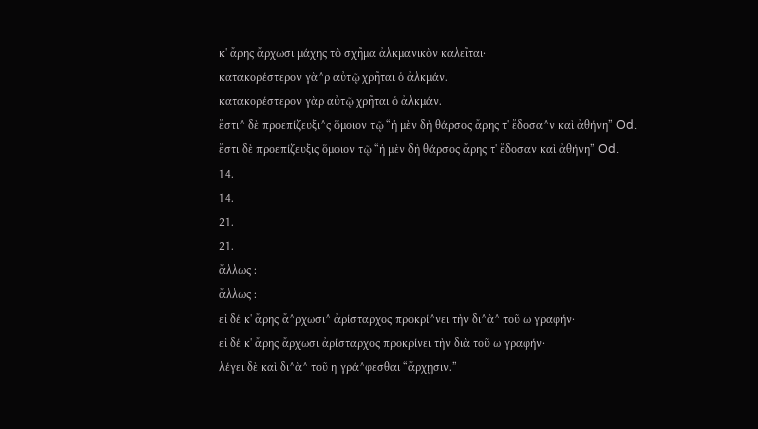κ' ἄρης ἄρχωσι μάχης τὸ σχῆμα ἀλκμανικὸν καλεῖται·
κατακορέστερον γὰ^ρ αὐτῷ χρῆται ὁ ἀλκμάν.
κατακορέστερον γὰρ αὐτῷ χρῆται ὁ ἀλκμάν.
ἔστι^ δὲ προεπίζευξι^ς ὅμοιον τῷ “ἡ μὲν δὴ θάρσος ἄρης τ' ἔδοσα^ν καὶ ἀθήνη” Od.
ἔστι δὲ προεπίζευξις ὅμοιον τῷ “ἡ μὲν δὴ θάρσος ἄρης τ' ἔδοσαν καὶ ἀθήνη” Od.
14.
14.
21.
21.
ἄλλως :
ἄλλως :
εἰ δέ κ' ἄρης ἄ^ρχωσι^ ἀρίσταρχος προκρί^νει τὴν δι^ὰ^ τοῦ ω γραφήν·
εἰ δέ κ' ἄρης ἄρχωσι ἀρίσταρχος προκρίνει τὴν διὰ τοῦ ω γραφήν·
λέγει δὲ καὶ δι^ὰ^ τοῦ η γρά^φεσθαι “ἄρχῃσιν.”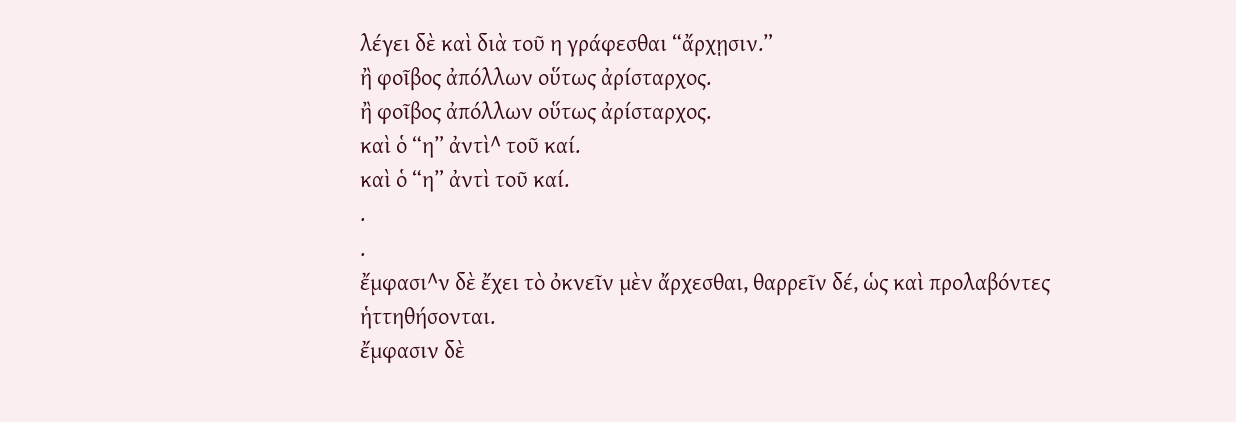λέγει δὲ καὶ διὰ τοῦ η γράφεσθαι “ἄρχῃσιν.”
ἢ φοῖβος ἀπόλλων οὕτως ἀρίσταρχος.
ἢ φοῖβος ἀπόλλων οὕτως ἀρίσταρχος.
καὶ ὁ “η” ἀντὶ^ τοῦ καί.
καὶ ὁ “η” ἀντὶ τοῦ καί.
.
.
ἔμφασι^ν δὲ ἔχει τὸ ὀκνεῖν μὲν ἄρχεσθαι, θαρρεῖν δέ, ὡς καὶ προλαβόντες ἡττηθήσονται.
ἔμφασιν δὲ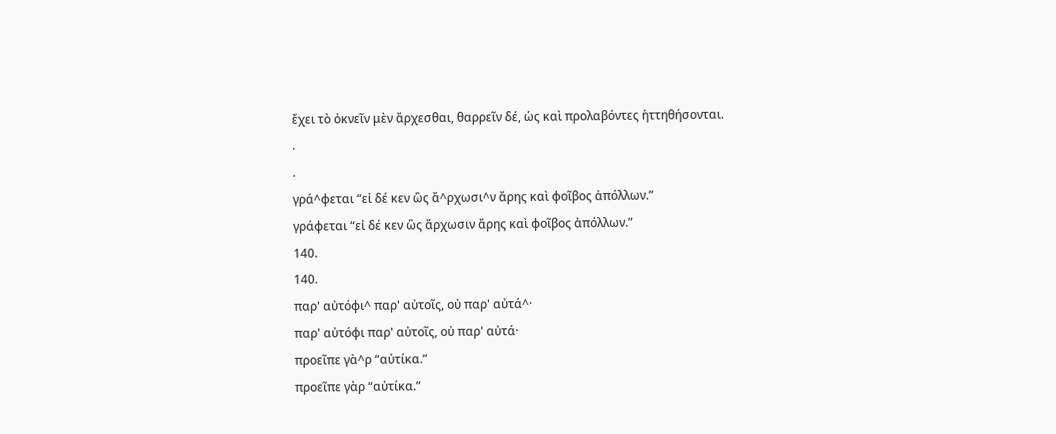ἔχει τὸ ὀκνεῖν μὲν ἄρχεσθαι, θαρρεῖν δέ, ὡς καὶ προλαβόντες ἡττηθήσονται.
.
.
γρά^φεται “εἰ δέ κεν ὣς ἄ^ρχωσι^ν ἄρης καὶ φοῖβος ἀπόλλων.”
γράφεται “εἰ δέ κεν ὣς ἄρχωσιν ἄρης καὶ φοῖβος ἀπόλλων.”
140.
140.
παρ' αὐτόφι^ παρ' αὐτοῖς, οὐ παρ' αὐτά^·
παρ' αὐτόφι παρ' αὐτοῖς, οὐ παρ' αὐτά·
προεῖπε γὰ^ρ “αὐτίκα.”
προεῖπε γὰρ “αὐτίκα.”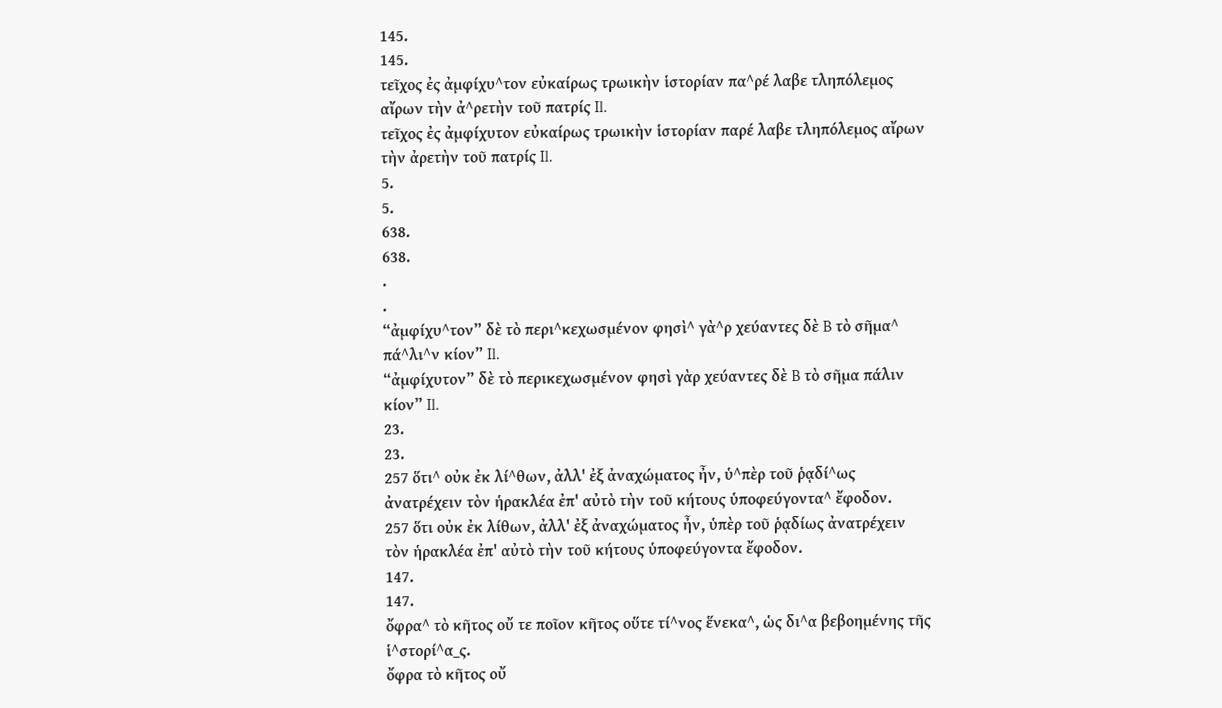145.
145.
τεῖχος ἐς ἀμφίχυ^τον εὐκαίρως τρωικὴν ἱστορίαν πα^ρέ λαβε τληπόλεμος αἴρων τὴν ἀ^ρετὴν τοῦ πατρίς Il.
τεῖχος ἐς ἀμφίχυτον εὐκαίρως τρωικὴν ἱστορίαν παρέ λαβε τληπόλεμος αἴρων τὴν ἀρετὴν τοῦ πατρίς Il.
5.
5.
638.
638.
.
.
“ἀμφίχυ^τον” δὲ τὸ περι^κεχωσμένον φησὶ^ γὰ^ρ χεύαντες δὲ B τὸ σῆμα^ πά^λι^ν κίον” Il.
“ἀμφίχυτον” δὲ τὸ περικεχωσμένον φησὶ γὰρ χεύαντες δὲ B τὸ σῆμα πάλιν κίον” Il.
23.
23.
257 ὅτι^ οὐκ ἐκ λί^θων, ἀλλ' ἐξ ἀναχώματος ἦν, ὑ^πὲρ τοῦ ῥᾳδί^ως ἀνατρέχειν τὸν ἡρακλέα ἐπ' αὐτὸ τὴν τοῦ κήτους ὑποφεύγοντα^ ἔφοδον.
257 ὅτι οὐκ ἐκ λίθων, ἀλλ' ἐξ ἀναχώματος ἦν, ὑπὲρ τοῦ ῥᾳδίως ἀνατρέχειν τὸν ἡρακλέα ἐπ' αὐτὸ τὴν τοῦ κήτους ὑποφεύγοντα ἔφοδον.
147.
147.
ὄφρα^ τὸ κῆτος οὔ τε ποῖον κῆτος οὕτε τί^νος ἕνεκα^, ὡς δι^α βεβοημένης τῆς ἱ^στορί^α_ς.
ὄφρα τὸ κῆτος οὔ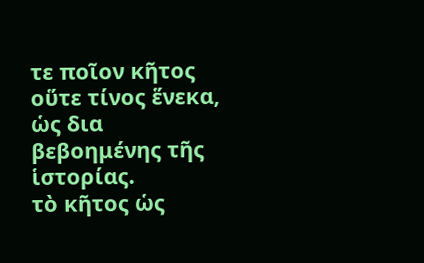τε ποῖον κῆτος οὕτε τίνος ἕνεκα, ὡς δια βεβοημένης τῆς ἱστορίας.
τὸ κῆτος ὡς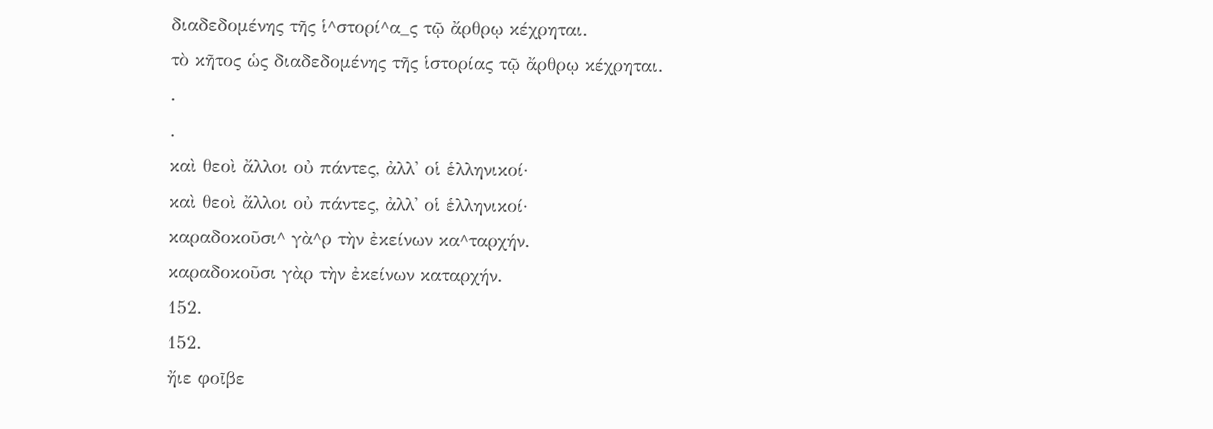διαδεδομένης τῆς ἱ^στορί^α_ς τῷ ἄρθρῳ κέχρηται.
τὸ κῆτος ὡς διαδεδομένης τῆς ἱστορίας τῷ ἄρθρῳ κέχρηται.
.
.
καὶ θεοὶ ἄλλοι οὐ πάντες, ἀλλ' οἱ ἑλληνικοί·
καὶ θεοὶ ἄλλοι οὐ πάντες, ἀλλ' οἱ ἑλληνικοί·
καραδοκοῦσι^ γὰ^ρ τὴν ἐκείνων κα^ταρχήν.
καραδοκοῦσι γὰρ τὴν ἐκείνων καταρχήν.
152.
152.
ἤιε φοῖβε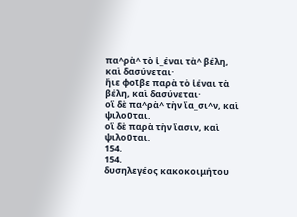πα^ρὰ^ τὸ ἱ_έναι τὰ^ βέλη, καὶ δασύνεται·
ἤιε φοῖβε παρὰ τὸ ἱέναι τὰ βέλη, καὶ δασύνεται·
οἳ δὲ πα^ρὰ^ τὴν ἴα_σι^ν, καὶ ψιλοῦται.
οἳ δὲ παρὰ τὴν ἴασιν, καὶ ψιλοῦται.
154.
154.
δυσηλεγέος κακοκοιμήτου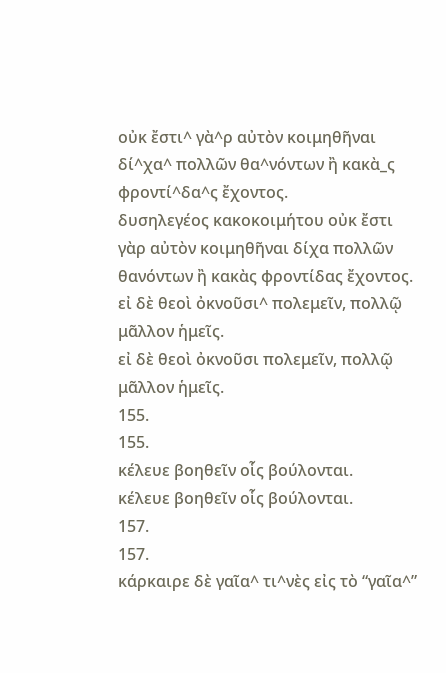οὐκ ἔστι^ γὰ^ρ αὐτὸν κοιμηθῆναι δί^χα^ πολλῶν θα^νόντων ἢ κακὰ_ς φροντί^δα^ς ἔχοντος.
δυσηλεγέος κακοκοιμήτου οὐκ ἔστι γὰρ αὐτὸν κοιμηθῆναι δίχα πολλῶν θανόντων ἢ κακὰς φροντίδας ἔχοντος.
εἰ δὲ θεοὶ ὀκνοῦσι^ πολεμεῖν, πολλῷ μᾶλλον ἡμεῖς.
εἰ δὲ θεοὶ ὀκνοῦσι πολεμεῖν, πολλῷ μᾶλλον ἡμεῖς.
155.
155.
κέλευε βοηθεῖν οἷς βούλονται.
κέλευε βοηθεῖν οἷς βούλονται.
157.
157.
κάρκαιρε δὲ γαῖα^ τι^νὲς εἰς τὸ “γαῖα^”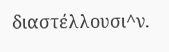διαστέλλουσι^ν.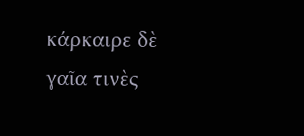κάρκαιρε δὲ γαῖα τινὲς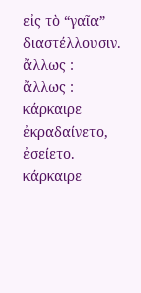εἰς τὸ “γαῖα” διαστέλλουσιν.
ἄλλως :
ἄλλως :
κάρκαιρε ἐκραδαίνετο, ἐσείετο.
κάρκαιρε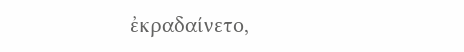ἐκραδαίνετο,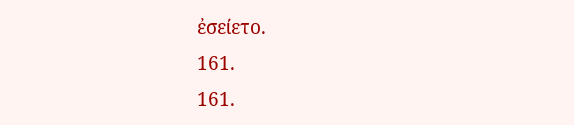ἐσείετο.
161.
161.